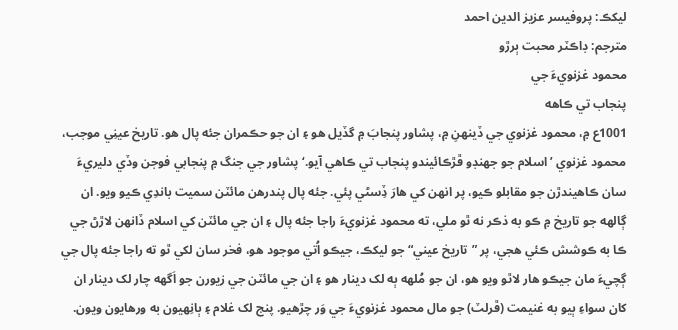ليکڪ: پروفيسر عزيز الدين احمد
مترجم: ڊاڪٽر محبت ٻرڙو
محمود غزنويءَ جي
پنجاب تي ڪاهه
1001ع ۾، محمود غزنوي جي ڏينھنِ ۾، پشاور پنجابَ ۾ گڏيل هو ۽ ان جو حڪمران جئه پال هو. تاريخ عينِي موجب، محمود غزنوي ’اسلام جو جهنڊو ڦڙڪائيندو پنجاب تي ڪاهي آيو.‘ پشاور جي جنگ ۾ پنجابي فوجن وڏي دليريءَ سان ڪاهيندڙن جو مقابلو ڪيو، پر انهن کي هارَ ڏِسڻي پئي. جئه پال پندرهن مائٽن سميت باندِي ڪيو ويو. ان ڳالهه جو تاريخ ۾ ڪو به ذڪر نه ٿو ملي، ته محمود غزنويءَ راجا جئه پال ۽ ان جي مائٽن کي اسلام ڏانھن لاڙڻ جي ڪا به ڪوشش ڪئي هجي، پر ”تاريخ عيني“ جو ليکڪ، جيڪو اُتي موجود هو، فخر سان لکي ٿو ته راجا جئه پال جي ڳچيءَ مان جيڪو هار لاٿو ويو هو، ان جو مُلهه ٻه لک دينار هو ۽ ان جي مائٽن جي زيورن جو اَگهه چار لک دينار ان کان سواءِ ٻيو به غنيمت (ڦرلٽ) جو مال محمود غزنويءَ جي وَر چڙهيو. پنج لک غلام ۽ ٻانِهيون به ورهايون ويون.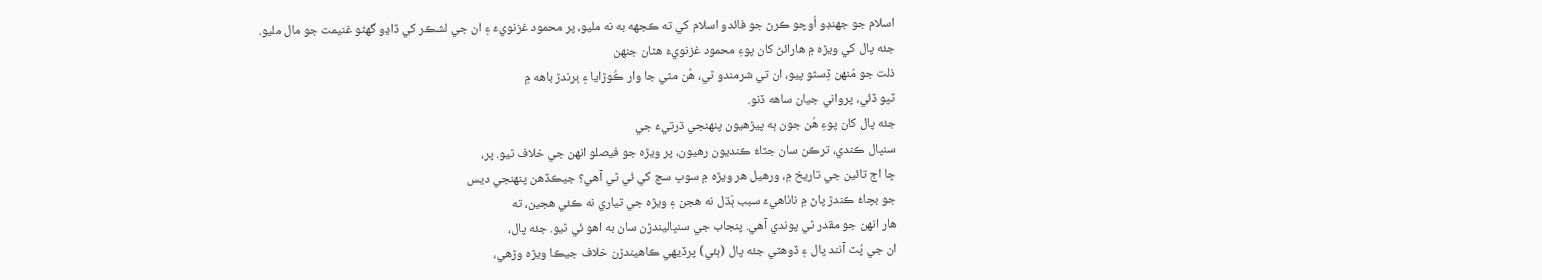اسلام جو جهنڊو اُوچو ڪرڻ جو فائدو اسلام کي ته ڪجهه به نه مليو، پر محمود غزنويءَ ۽ ان جي لشڪر کي ڏاڍو گهڻو غنيمت جو مال مليو.
جئه پال کي ويڙه ۾ هارائڻ کان پوءِ محمود غزنويءَ هٿان جنھن
ذلت جو مُنھن ڏِسڻو پيو، ان تي شرمندو ٿي، هُن مٿي جا وار ڪُوڙايا ۽ ٻرندڙ باهه ۾
ٽپو ڏئي، پرواني جيان ساهه ڏنو.
جئه پال کان پوءِ هُن جون ٻه پيڙهيون پنھنجي ڌرتيءَ جي
سنڀال ڪندي، ترڪن سان جٽاءُ ڪنديون رهيون، پر ويڙه جو فيصلو انهن جي خلاف ٿيو. پر،
ڇا اڄ تائين جي تاريخ ۾، ورهيل هر ويڙه ۾ سوڀ سچ کي ئي ٿي آهي؟ جيڪڏهن پنھنجي ديس
جو بچاءُ ڪندڙ پاڻ ۾ ناٺاهيءَ سبب ٻَڌل نه هجن ۽ ويڙه جي تياري نه ڪئي هجين، ته
هار انهن جو مقدر ٿي پوندي آهي. پنجاب جي سنڀاليندڙن سان به اهو ئي ٿيو. جئه پال،
ان جي پُٽ آنند پال ۽ ڏوهٽي جئه پال (ٻئي) پرڏيھي ڪاهيندڙن خلاف جيڪا ويڙه وڙهي،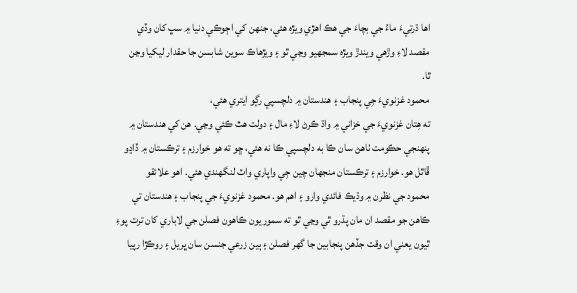اها ڌرتيءَ ماءُ جي بچاءَ جي هڪ اهڙي ويڙه هئي، جنھن کي اڄوڪي دنيا ۾ سڀ کان وڏي
مقصد لاءِ وڙهي ويندڙ ويڙه سمجهيو وڃي ٿو ۽ ويڙهاڪ سوين شابسن جا حقدار ليکيا وڃن
ٿا.
محمود غزنويءَ جِي پنجاب ۽ هندستان ۾ دلچسپي رڳو ايتري هئي،
ته هِتان غزنويءَ جي خزاني ۾ واڌ ڪرڻ لاءِ مال ۽ دولت هٿ ڪئي وڃي. هن کي هندستان ۾
پنھنجي حڪومت ٺاهڻ سان ڪا به دلچسپي ڪا نه هئي، ڇو ته هو خوارزم ۽ ترڪستان ۾ ڏاڍو
ڦاٿل هو. خوارزم ۽ ترڪستان منجهان چين جِي واپاري واٽ لنگهندي هئي. اهو علائقو
محمود جي نظرن ۾ وڌيڪ فائدي وارو ۽ اهم هو. محمود غزنويءَ جي پنجاب ۽ هندستان تي
ڪاهن جو مقصد ان مان پڌرو ٿي وڃي ٿو ته سموريون ڪاهون فصلن جي لاباري کان ترت پوءِ
ٿيون يعني ان وقت جڏهن پنجابين جا گهر فصلن ۽ ٻين زرعي جنسن سان ڀريل ۽ روڪڙا رپيا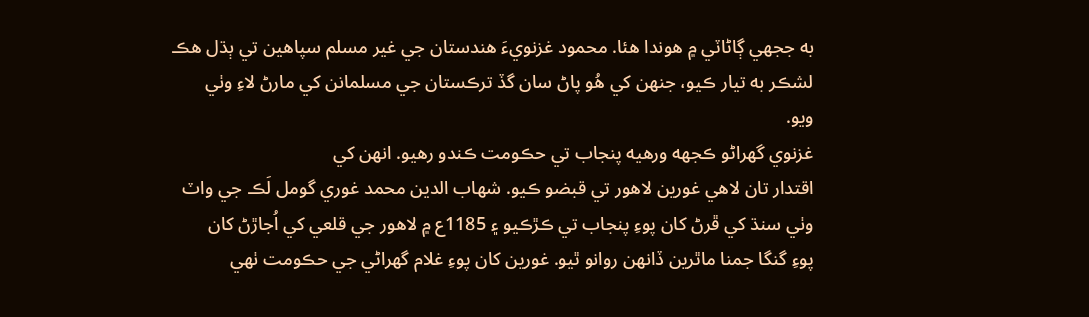به ججهي ڳاڻاٽي ۾ هوندا هئا. محمود غزنويءَ هندستان جي غير مسلم سپاهين تي ٻڌل هڪ
لشڪر به تيار ڪيو، جنھن کي هُو پاڻ سان گڏ ترڪستان جي مسلمانن کي مارڻ لاءِ وٺي
ويو.
غزنوي گهراڻو ڪجهه ورهيه پنجاب تي حڪومت ڪندو رهيو. انهن کي
اقتدار تان لاهي غورين لاهور تي قبضو ڪيو. شھاب الدين محمد غوري گومل لَڪ جي واٽ
وٺي سنڌ کي ڦرڻ کان پوءِ پنجاب تي ڪڙڪيو ۽ 1185ع ۾ لاهور جي قلعي کي اُجاڙڻ کان
پوءِ گنگا جمنا ماٿرين ڏانھن روانو ٿيو. غورين کان پوءِ غلام گهراڻي جي حڪومت ٺھي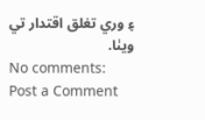۽ وري تغلق اقتدار تي ويٺا.
No comments:
Post a Comment